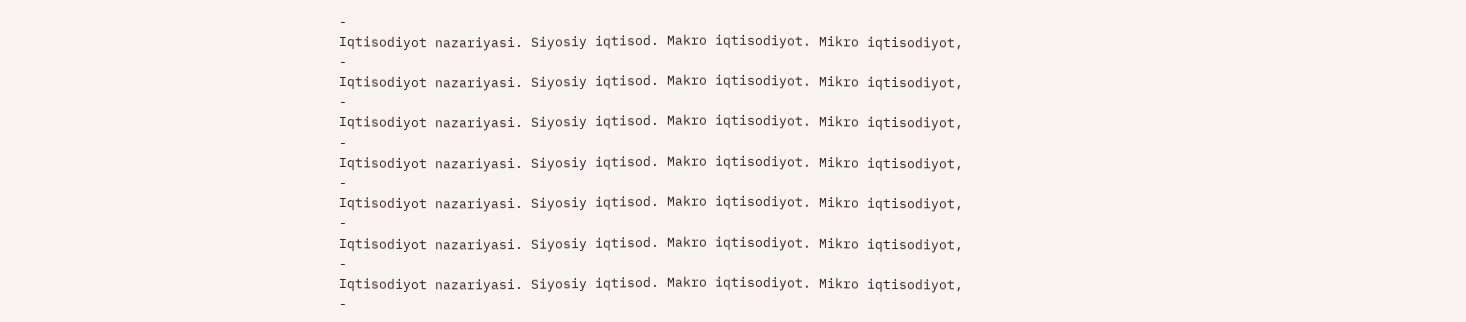-
Iqtisodiyot nazariyasi. Siyosiy iqtisod. Makro iqtisodiyot. Mikro iqtisodiyot,
-
Iqtisodiyot nazariyasi. Siyosiy iqtisod. Makro iqtisodiyot. Mikro iqtisodiyot,
-
Iqtisodiyot nazariyasi. Siyosiy iqtisod. Makro iqtisodiyot. Mikro iqtisodiyot,
-
Iqtisodiyot nazariyasi. Siyosiy iqtisod. Makro iqtisodiyot. Mikro iqtisodiyot,
-
Iqtisodiyot nazariyasi. Siyosiy iqtisod. Makro iqtisodiyot. Mikro iqtisodiyot,
-
Iqtisodiyot nazariyasi. Siyosiy iqtisod. Makro iqtisodiyot. Mikro iqtisodiyot,
-
Iqtisodiyot nazariyasi. Siyosiy iqtisod. Makro iqtisodiyot. Mikro iqtisodiyot,
-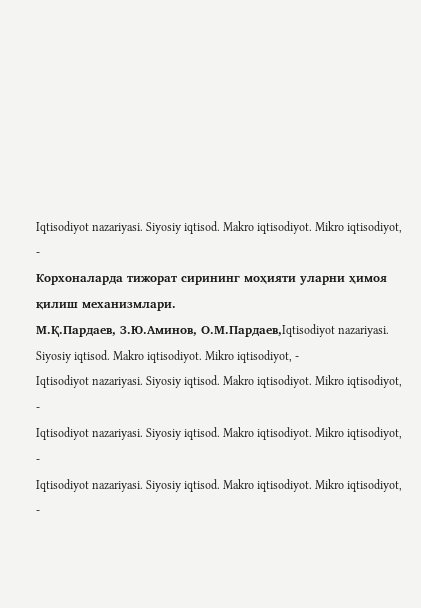Iqtisodiyot nazariyasi. Siyosiy iqtisod. Makro iqtisodiyot. Mikro iqtisodiyot,
-
Корхоналарда тижорат сирининг моҳияти уларни ҳимоя қилиш механизмлари.
М.Қ.Пардаев, З.Ю.Аминов, О.М.Пардаев,Iqtisodiyot nazariyasi. Siyosiy iqtisod. Makro iqtisodiyot. Mikro iqtisodiyot, -
Iqtisodiyot nazariyasi. Siyosiy iqtisod. Makro iqtisodiyot. Mikro iqtisodiyot,
-
Iqtisodiyot nazariyasi. Siyosiy iqtisod. Makro iqtisodiyot. Mikro iqtisodiyot,
-
Iqtisodiyot nazariyasi. Siyosiy iqtisod. Makro iqtisodiyot. Mikro iqtisodiyot,
-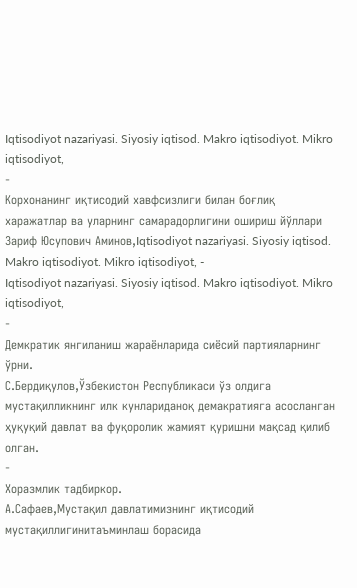Iqtisodiyot nazariyasi. Siyosiy iqtisod. Makro iqtisodiyot. Mikro iqtisodiyot,
-
Корхонанинг иқтисодий хавфсизлиги билан боғлиқ харажатлар ва уларнинг самарадорлигини ошириш йўллари
Зариф Юсупович Аминов,Iqtisodiyot nazariyasi. Siyosiy iqtisod. Makro iqtisodiyot. Mikro iqtisodiyot, -
Iqtisodiyot nazariyasi. Siyosiy iqtisod. Makro iqtisodiyot. Mikro iqtisodiyot,
-
Демкратик янгиланиш жараёнларида сиёсий партияларнинг ўрни.
С.Бердиқулов,Ўзбекистон Республикаси ўз олдига мустақилликнинг илк кунлариданоқ демакратияга асосланган ҳуқуқий давлат ва фуқоролик жамият қуришни мақсад қилиб олган.
-
Хоразмлик тадбиркор.
А.Сафаев,Мустақил давлатимизнинг иқтисодий мустақиллигинитаъминлаш борасида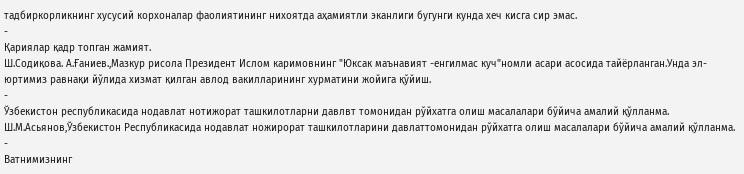тадбиркорликнинг хусусий корхоналар фаолиятининг нихоятда аҳамиятли эканлиги бугунги кунда хеч кисга сир эмас.
-
Қариялар қадр топган жамият.
Ш.Содиқова. А.Ғаниев.,Мазкур рисола Президент Ислом каримовнинг "Юксак маънавият -енгилмас куч"номли асари асосида тайёрланган.Унда эл- юртимиз равнақи йўлида хизмат қилган авлод вакилларининг хурматини жойига қўйиш.
-
Ўзбекистон республикасида нодавлат нотижорат ташкилотларни давлвт томонидан рўйхатга олиш масалалари бўйича амалий қўлланма.
Ш.М.Асьянов,Ўзбекистон Республикасида нодавлат ножирорат ташкилотларини давлаттомонидан рўйхатга олиш масалалари бўйича амалий қўлланма.
-
Ватнимизнинг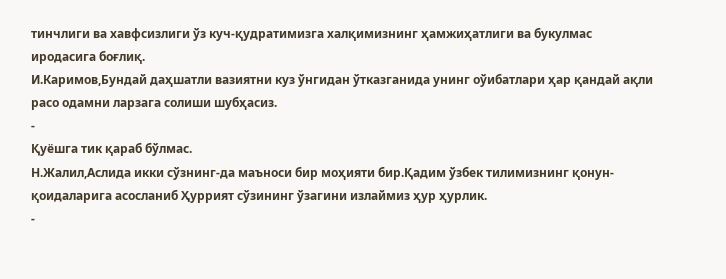тинчлиги ва хавфсизлиги ўз куч-қудратимизга халқимизнинг ҳамжиҳатлиги ва букулмас иродасига боғлиқ.
И.Каримов,Бундай даҳшатли вазиятни куз ўнгидан ўтказганида унинг оўибатлари ҳар қандай ақли расо одамни ларзага солиши шубҳасиз.
-
Қуёшга тик қараб бўлмас.
Н.Жалил,Аслида икки сўзнинг-да маъноси бир моҳияти бир.Қадим ўзбек тилимизнинг қонун-қоидаларига асосланиб Ҳуррият сўзининг ўзагини излаймиз ҳур ҳурлик.
-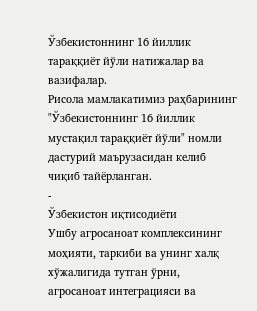Ўзбекистоннинг 16 йиллик тараққиёт йўли натижалар ва вазифалар.
Рисола мамлакатимиз раҳбарининг "Ўзбекистоннинг 16 йиллик мустақил тараққиёт йўли" номли дастурий маърузасидан келиб чиқиб тайёрланган.
-
Ўзбекистон иқтисодиёти
Ушбу агросаноат комплексининг моҳияти, таркиби ва унинг халқ хўжалигида тутган ўрни, агросаноат интеграцияси ва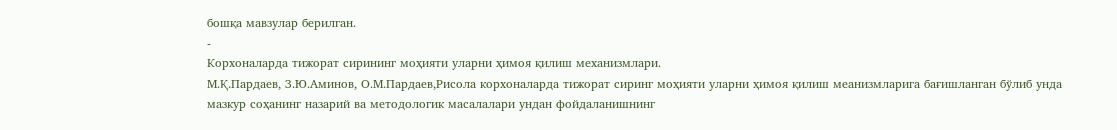бошқа мавзулар берилган.
-
Корхоналарда тижорат сирининг моҳияти уларни ҳимоя қилиш механизмлари.
М.Қ.Пардаев, З.Ю.Аминов, О.М.Пардаев,Рисола корхоналарда тижорат сиринг моҳияти уларни ҳимоя қилиш меанизмларига бағишланган бўлиб унда мазкур соҳанинг назарий ва методологик масалалари ундан фойдаланишнинг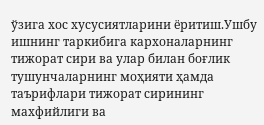ўзига хос хусусиятларини ёритиш.Ушбу ишнинг таркибига кархоналарнинг тижорат сири ва улар билан боғлик тушунчаларнинг моҳияти ҳамда таърифлари тижорат сирининг махфийлиги ва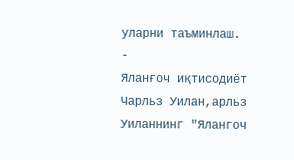уларни таъминлаш.
-
Яланғоч иқтисодиёт
Чарльз Уилан,арльз Уиланнинг "Ялангоч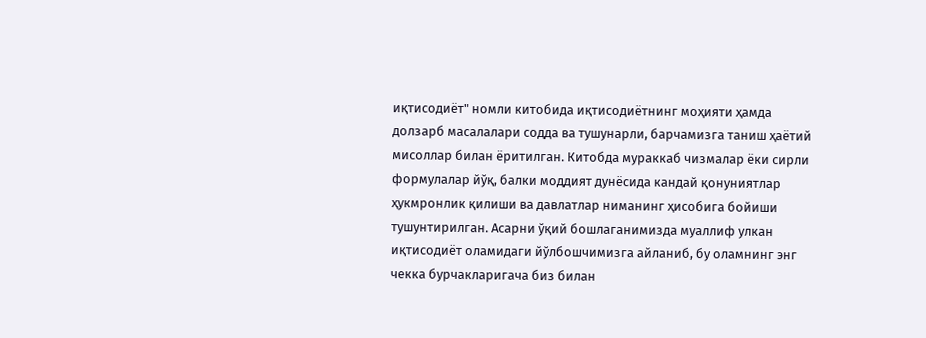иқтисодиёт" номли китобида иқтисодиётнинг моҳияти ҳамда долзарб масалалари содда ва тушунарли, барчамизга таниш ҳаётий мисоллар билан ёритилган. Китобда мураккаб чизмалар ёки сирли формулалар йўқ, балки моддият дунёсида кандай қонуниятлар ҳукмронлик қилиши ва давлатлар ниманинг ҳисобига бойиши тушунтирилган. Асарни ўқий бошлаганимизда муаллиф улкан иқтисодиёт оламидаги йўлбошчимизга айланиб, бу оламнинг энг чекка бурчакларигача биз билан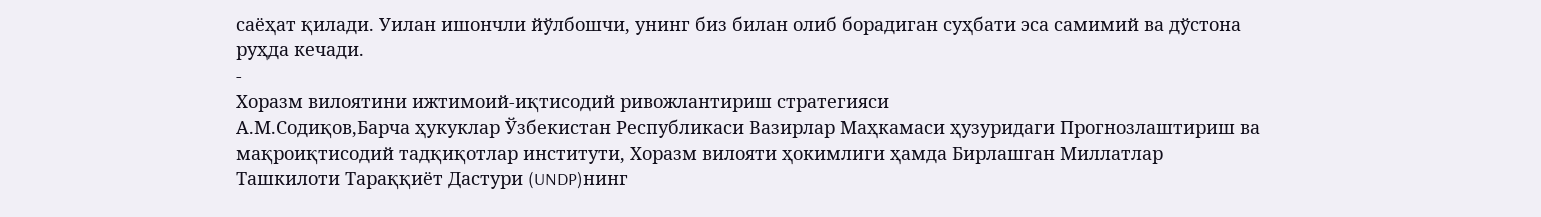саёҳат қилади. Уилан ишончли йўлбошчи, унинг биз билан олиб борадиган суҳбати эса самимий ва дўстона руҳда кечади.
-
Хоразм вилоятини ижтимоий-иқтисодий ривожлантириш стратегияси
А.М.Содиқов,Барча ҳукуклар Ўзбекистан Республикаси Вазирлар Маҳкамаси ҳузуридаги Прогнозлаштириш ва мақроиқтисодий тадқиқотлар институти, Хоразм вилояти ҳокимлиги ҳамда Бирлашган Миллатлар Ташкилоти Тараққиёт Дастури (UNDP)нинг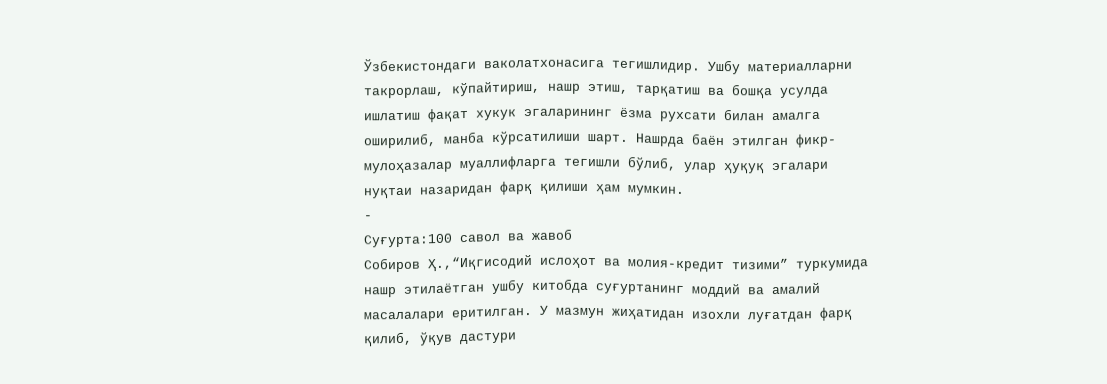Ўзбекистондаги ваколатхонасига тегишлидир. Ушбу материалларни такрорлаш, кўпайтириш, нашр этиш, тарқатиш ва бошқа усулда ишлатиш фақат хукук эгаларининг ёзма рухсати билан амалга оширилиб, манба кўрсатилиши шарт. Нашрда баён этилган фикр-мулоҳазалар муаллифларга тегишли бўлиб, улар ҳуқуқ эгалари нуқтаи назаридан фарқ қилиши ҳам мумкин.
-
Суғурта:100 савол ва жавоб
Собиров Ҳ.,“Иқгисодий ислоҳот ва молия-кредит тизими” туркумида нашр этилаётган ушбу китобда суғуртанинг моддий ва амалий масалалари еритилган. У мазмун жиҳатидан изохли луғатдан фарқ қилиб, ўқув дастури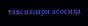тавсиялари асосида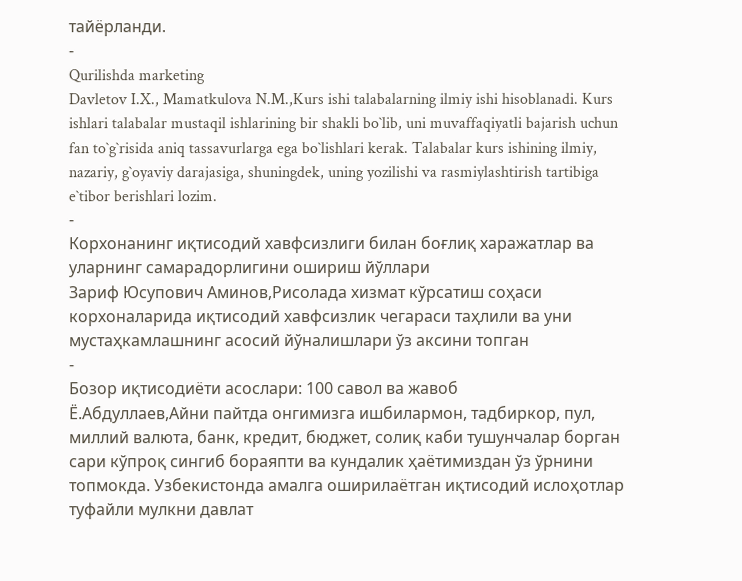тайёрланди.
-
Qurilishda marketing
Davletov I.X., Mamatkulova N.M.,Kurs ishi talabalarning ilmiy ishi hisoblanadi. Kurs ishlari talabalar mustaqil ishlarining bir shakli bo`lib, uni muvaffaqiyatli bajarish uchun fan to`g`risida aniq tassavurlarga ega bo`lishlari kerak. Talabalar kurs ishining ilmiy, nazariy, g`oyaviy darajasiga, shuningdek, uning yozilishi va rasmiylashtirish tartibiga e`tibor berishlari lozim.
-
Корхонанинг иқтисодий хавфсизлиги билан боғлиқ харажатлар ва уларнинг самарадорлигини ошириш йўллари
Зариф Юсупович Аминов,Рисолада хизмат кўрсатиш соҳаси корхоналарида иқтисодий хавфсизлик чегараси таҳлили ва уни мустаҳкамлашнинг асосий йўналишлари ўз аксини топган
-
Бозор иқтисодиёти асослари: 100 савол ва жавоб
Ё.Абдуллаев,Айни пайтда онгимизга ишбилармон, тадбиркор, пул, миллий валюта, банк, кредит, бюджет, солиқ каби тушунчалар борган сари кўпроқ сингиб бораяпти ва кундалик ҳаётимиздан ўз ўрнини топмокда. Узбекистонда амалга оширилаётган иқтисодий ислоҳотлар туфайли мулкни давлат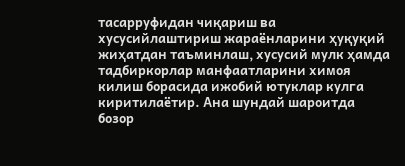тасарруфидан чиқариш ва хусусийлаштириш жараёнларини ҳуқуқий жиҳатдан таъминлаш, хусусий мулк ҳамда тадбиркорлар манфаатларини химоя килиш борасида ижобий ютуклар кулга киритилаётир. Ана шундай шароитда бозор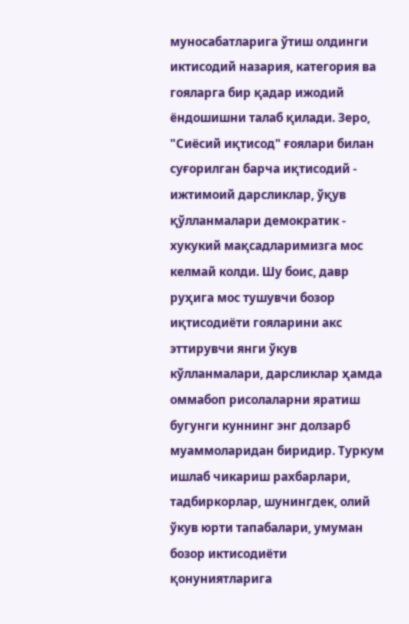муносабатларига ўтиш олдинги иктисодий назария, категория ва гояларга бир қадар ижодий ёндошишни талаб қилади. Зеро, "Сиёсий иқтисод" ғоялари билан суғорилган барча иқтисодий - ижтимоий дарсликлар, ўқув қўлланмалари демократик - хукукий мақсадларимизга мос келмай колди. Шу боис, давр руҳига мос тушувчи бозор иқтисодиёти гояларини акс эттирувчи янги ўкув кўлланмалари, дарсликлар ҳамда оммабоп рисолаларни яратиш бугунги куннинг энг долзарб муаммоларидан биридир. Туркум ишлаб чикариш рахбарлари, тадбиркорлар, шунингдек, олий ўкув юрти тапабалари, умуман бозор иктисодиёти қонуниятларига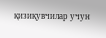қизиқувчилар учун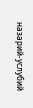назарий-услубий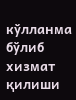кўлланма бўлиб хизмат қилиши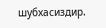шубхасиздир.